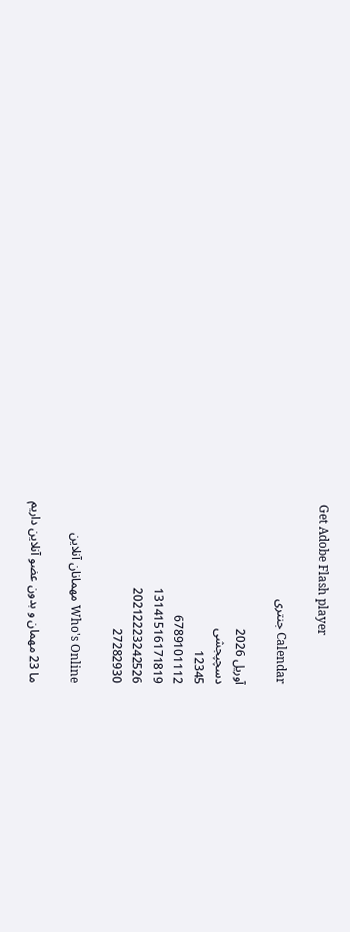Get Adobe Flash player

Calendar جنتری

آوریل 2026
دسچپجشی
12345
6789101112
13141516171819
20212223242526
27282930

Who's Online مهمانان آنلاین

ما 23 مهمان و بدون عضو آنلاین داریم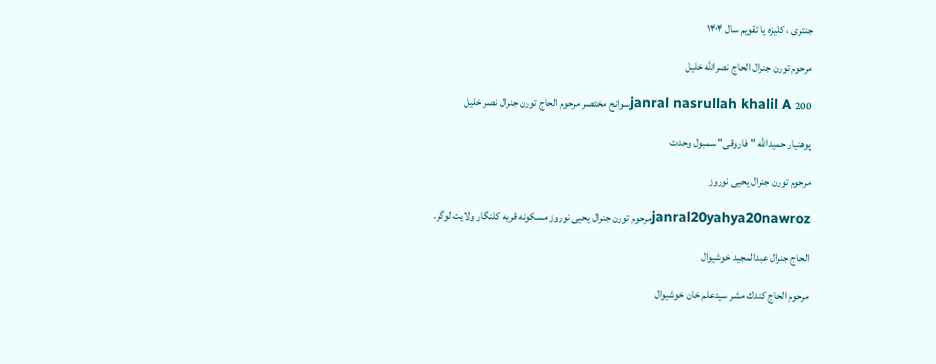جنتری ، کلیزه یا تقویم سال ۱۴۰۴

مرحوم تورن جنرال الحاج نصرالله خلیل

janral nasrullah khalil A 200سوانح مختصر مرحوم الحاج تورن جنرال نصر خليل

پوهنیار حمیدالله "فاروقی" سمبول وحدت

مرحوم تورن جنرال یحیی نوروز

janral20yahya20nawrozمرحوم تورن جنرال یحیی نوروز مسکونه قریه کلنگار ولایت لوگر.

الحاج جنرال عبدالمجید خوشیوال

مرحوم الحاج كندك مشر سيدعلم خان خوشيوال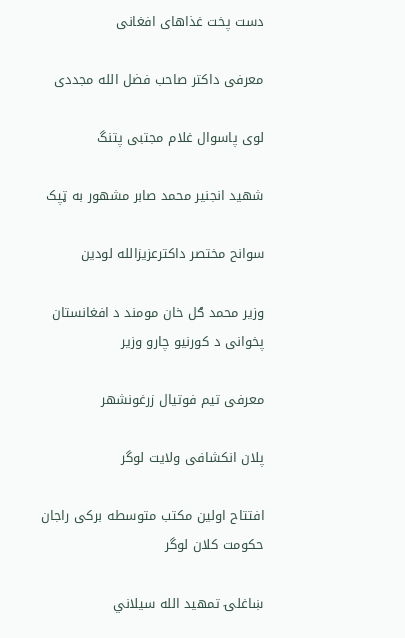دست پخت غذاهای افغانی

معرفی داکتر صاحب فضل الله مجددی

لوی پاسوال غلام مجتبی پتنگ

شهید انجنیر محمد صابر مشهور به ټپک

سوانح مختصر داکترعزیزالله لودین

وزیر محمد ګل خان مومند د افغانستان پخوانی د کورنیو چارو وزیر

معرفی تیم فوتیال زرغونشهر

پلان انکشافی ولایت لوگر

افتتاح اولین مکتب متوسطه برکی راجان حکومت کلان لوگر

ښاغلۍ تمهيد الله سيلاني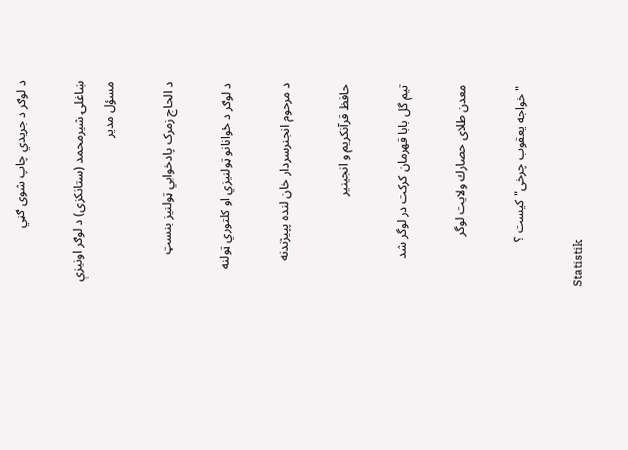د لوګر د جریدي چاپ شوی ګڼي

ښاغلۍ شیرمحمد (ستانکزی) د لوګر اونیزې مسؤل مدیر

د الحاج زمرک پادخوابي ټولنیز بنسټ

د لوګر د ځوانانو ټولنیزي او کلتوري ټولنه

د مرحوم انجنرسردار خان لنده پپيژندنه

حافظ قرآنکریم و انجینیر

تیم گل بابا قهرمان کرکت در لوگر شد

معدن طلاى حصارك ولايت لوگر

"خواجه یعقوب چرخی" كيست ؟

Statistik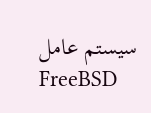سیستم عامل
FreeBSD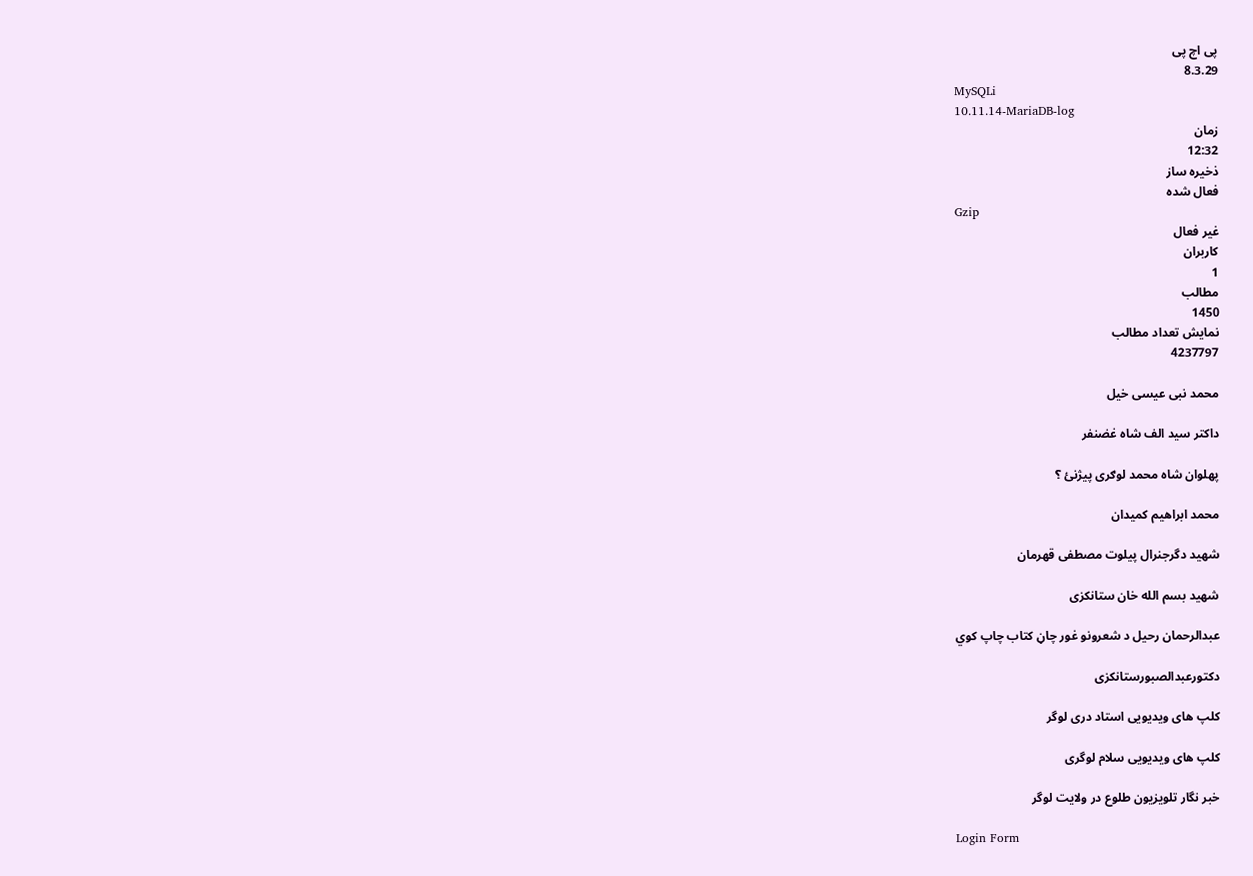پی اچ پی
8.3.29
MySQLi
10.11.14-MariaDB-log
زمان
12:32
ذخیره ساز
فعال شده
Gzip
غیر فعال
کاربران
1
مطالب
1450
نمایش تعداد مطالب
4237797

محمد نبی عیسی خیل

داكتر سید الف شاه غضنفر

پهلوان شاه محمد لوګرى پيژنئ ؟

محمد ابراهیم کمیدان

شهيد دگرجنرال پیلوت مصطفی قهرمان

شهید بسم الله خان ستانکزی

عبدالرحمان رحیل د شعرونو غور چاڼ کتاب چاپ کوي

دکتورعبدالصبورستانکزی

کلپ های ویدیویی استاد دری لوگر

کلپ های ویدیویی سلام لوگری

خبر نگار تلویزیون طلوع در ولایت لوگر

Login Form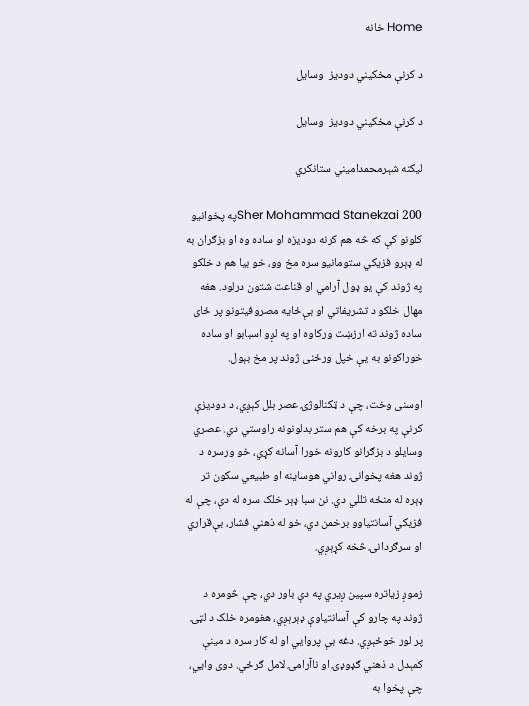Home خانه

د کرنې مخکیني دودیز  وسایل

د کرنې مخکیني دودیز  وسایل

ليکنه شېرمحمدامیني ستانکري

Sher Mohammad Stanekzai 200په پخوانیو کلونو کې که څه هم کرنه دودیزه او ساده وه او بزګران به له ډېرو فزیکي ستومانیو سره مخ وو، خو بیا هم د خلکو په ژوند کې یو ډول آرامي او قناعت شتون درلود. هغه مهال خلکو د تشریفاتي او بې‌ځایه مصروفیتونو پر ځای ساده ژوند ته ارزښت ورکاوه او په لږو اسبابو او ساده خوراکونو به یې خپل ورځنی ژوند پر مخ بېول.

اوسنی وخت، چې د ټکنالوژۍ عصر بلل کېږي، د دودیزې کرنې په برخه کې هم ستر بدلونونه راوستي دي. عصري وسایلو د بزګرانو کارونه خورا آسانه کړي، خو ورسره د ژوند هغه پخوانۍ رواني هوساینه او طبیعي سکون تر ډېره له منځه تللي دي. نن سبا ډېر خلک سره له دې، چې له فزیکي آسانتیاوو برخمن دي، خو له ذهني فشار، بې‌قراري او سرګردانۍ څخه کړېږي.

زموږ زیاتره سپین ‌ږیري په دې باور دي، چې څومره د ژوند په چارو کې آسانتیاوې ډېرېږي، هغومره خلک د لټۍ پر لور خوځېږي. دغه بې ‌پروايي او له کار سره د مینې کمېدل د ذهني ګډوډۍ او ناآرامۍ لامل ګرځي. دوی وایي، چې پخوا به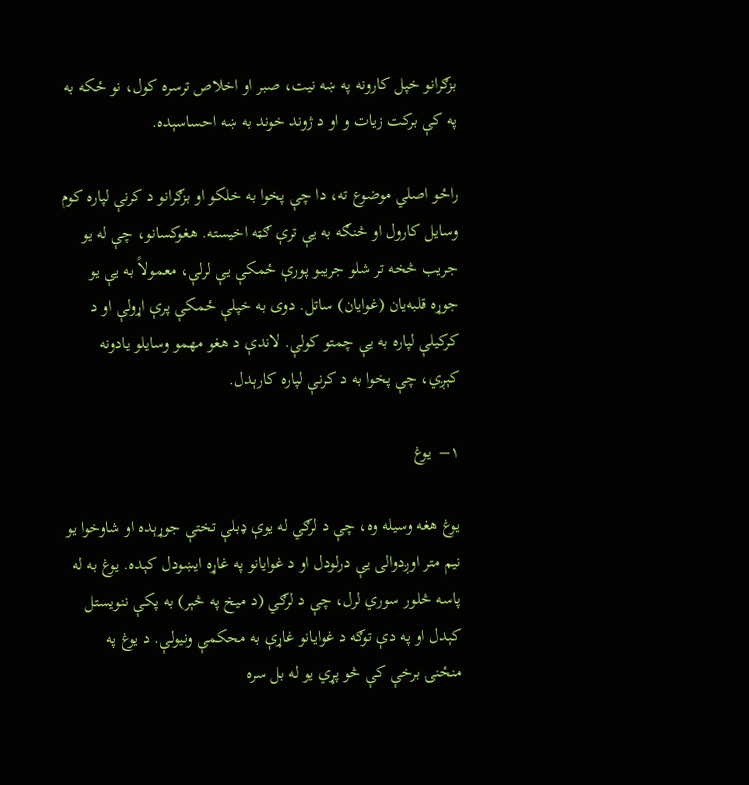بزګرانو خپل کارونه په ښه نیت، صبر او اخلاص ترسره کول، نو ځکه به په کې برکت زیات و او د ژوند خوند به ښه احساسېده.

راځو اصلي موضوع ته، دا چې پخوا به خلکو او بزګرانو د کرنې لپاره کوم وسایل کارول او څنګه به یې ترې ګټه اخیسته. هغوکسانو، چې له یو جریب څخه تر شلو جریبو پورې ځمکې یې لرلې، معمولاً به یې یو جوړه قلبه‌یان (غوایان) ساتل. دوی به خپلې ځمکې پرې اړولې او د کرکيلې لپاره به یې چمتو کولې. لاندې د هغو مهمو وسایلو یادونه کېږي، چې پخوا به د کرنې لپاره کارېدل.

۱–  یوغ

یوغ هغه وسیله وه، چې د لرګي له یوې ډبلې تختې جوړېده او شاوخوا یو نیم متر اوږدوالی یې درلودل او د غوایانو په غاړه ایښودل کېده. یوغ به له پاسه څلور سوري لرل، چې د لرګي (د میخ په څېر) به پکې ننویستل کېدل او په دې توګه د غوایانو غاړې به محکمې ونیولې. د یوغ په منځنۍ برخې کې څو پړي یو له بل سره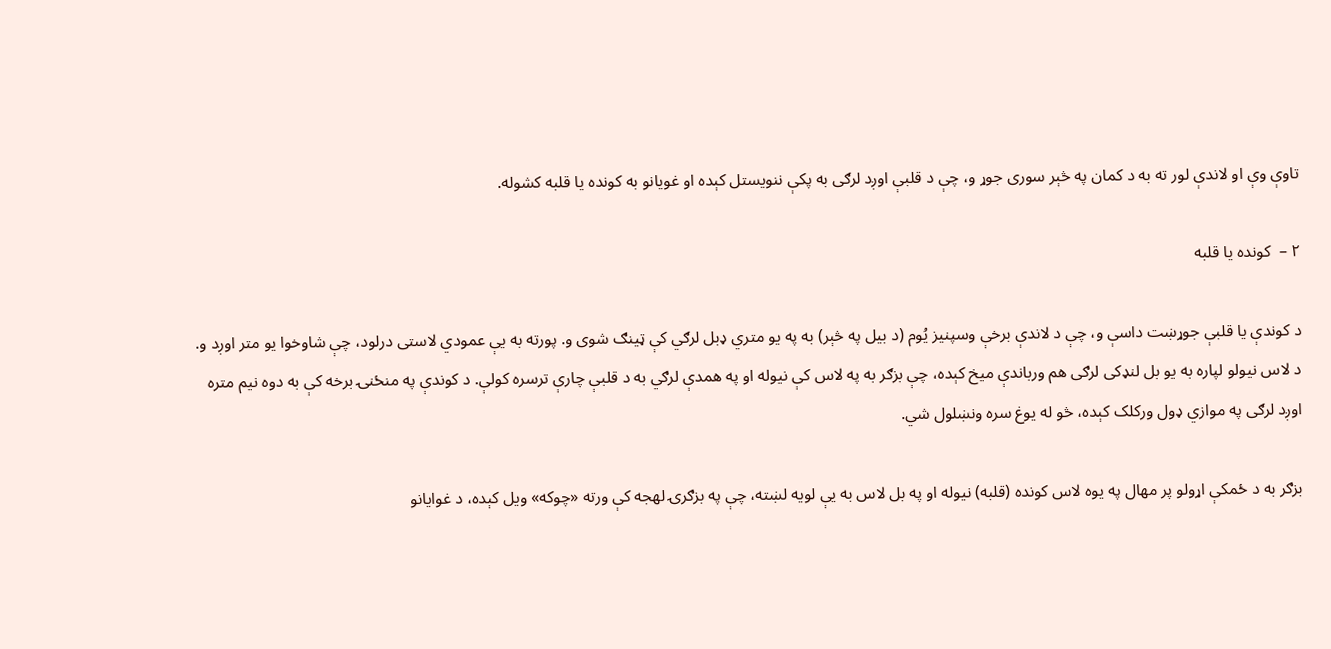تاوې وې او لاندې لور ته به د کمان په څېر سوری جوړ و، چې د قلبې اوږد لرګی به پکې ننویستل کېده او غویانو به کونده یا قلبه کشوله.

۲ –  کونده یا قلبه

د کوندې یا قلبې جوړښت داسې و، چې د لاندې برخې وسپنیز یُوم (د بیل په څېر) به په یو متري ډبل لرګي کې ټینګ شوی و. پورته به یې عمودي لاستی درلود، چې شاوخوا یو متر اوږد و. د لاس نیولو لپاره به یو بل لنډکی لرګی هم ورباندې میخ کېده، چې بزګر به په لاس کې نیوله او په همدې لرګي به د قلبې چارې ترسره کولې. د کوندې په منځنۍ برخه کې به دوه نیم متره اوږد لرګی په موازي ډول ورکلک کېده، څو له یوغ سره ونښلول شي.

بزګر به د ځمکې اړولو پر مهال په یوه لاس کونده (قلبه) نیوله او په بل لاس به یې لویه لښته، چې په بزګرۍ لهجه کې ورته «چوکه» ویل کېده، د غوایانو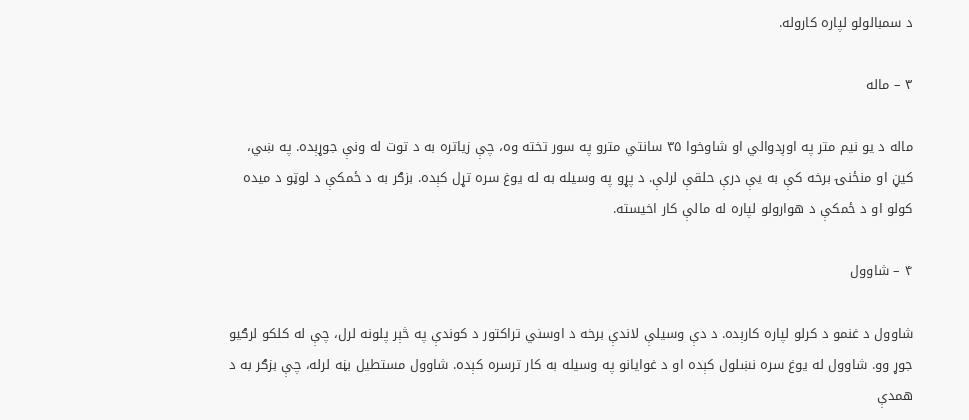د سمبالولو لپاره کاروله.

۳ – ماله

ماله د یو نیم متر په اوږدوالي او شاوخوا ۳۵ سانتي مترو په سور تخته وه، چې زیاتره به د توت له ونې جوړېده. په ښي، کیڼ او منځنۍ برخه کې به یې درې حلقې لرلې. د پړو په وسیله به له یوغ سره تړل کېده. بزګر به د ځمکې د لوټو د میده کولو او د ځمکې د هوارولو لپاره له مالې کار اخیسته.

۴ – شاوول

شاوول د غنمو د کرلو لپاره کارېده. د دې وسیلې لاندې برخه د اوسني تراکتور د کوندې په څېر پلونه لرل، چې له کلکو لرګیو جوړ وو. شاوول له یوغ سره نښلول کېده او د غوایانو په وسیله به کار ترسره کېده. شاوول مستطیل بڼه لرله، چې بزګر به د همدې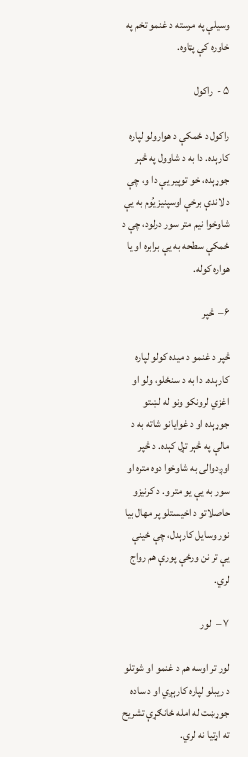وسیلې په مرسته د غنمو تخم په خاوره کې پټاوه.

۵ -  راکول

راکول د ځمکې د هوارولو لپاره کارېده. دا به د شاوول په څېر جوړېده، خو توپیر یې دا و، چې د لاندې برخې اوسپنیز يُوم به یې شاوخوا نیم متر سور درلود، چې د ځمکې سطحه به یې برابره او یا هواره کوله.

۶–  څپر

څپر د غنمو د میده کولو لپاره کارېده. دا به د سنځلو، ولو او اغزي لرونکو ونو له لښتو جوړېده او د غوایانو شاته به د مالې په څېر تړل کېده. د څپر اوږدوالی به شاوخوا دوه متره او سور به یې یو متر و. د کرنیزو حاصلاتو د اخیستلو پر مهال بیا نور وسایل کارېدل، چې ځینې یې تر نن ورځې پورې هم رواج لري.

۷ –  لور

لور تر اوسه هم د غنمو او شوتلو د ریبلو لپاره کارېږي او د ساده جوړښت له امله ځانګړې تشریح ته اړتیا نه لري.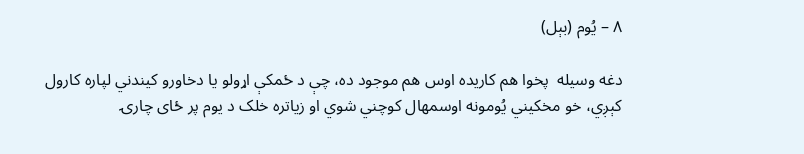۸ – یُوم (بېل)

دغه وسیله  پخوا هم کاریده اوس هم موجود ده، چې د ځمکې اړولو یا دخاورو کیندني لپاره کارول کېږي، خو مخکیني یُومونه اوسمهال کوچني شوي او زیاتره خلک د یوم پر ځای چارۍ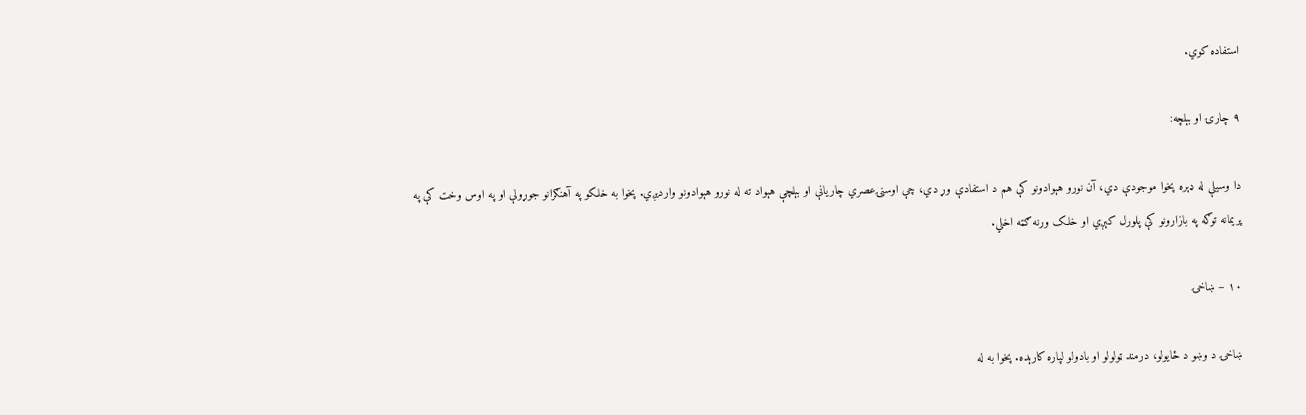استفاده کوي.

۹ چارۍ او بېلچه:

دا وسیلې له ډېره پخوا موجودې دي، آن نورو هېوادونو کې هم د استفادې وړ دي، چې اوسنۍعصري چاریانې او بېلچې هېواد ته له نورو هېوادونو واردیږي. پخوا به خلکو په آهنګرانو جوړولې او په اوس وخت کې په پریمانه توګه په بازارونو کې پلورل کېږي او خلک ورنه ګټه اخلي.

۱۰ – ښاخۍ

ښاخۍ د وښو د ځایولو، درمند ټولولو او بادولو لپاره کارېده. پخوا به له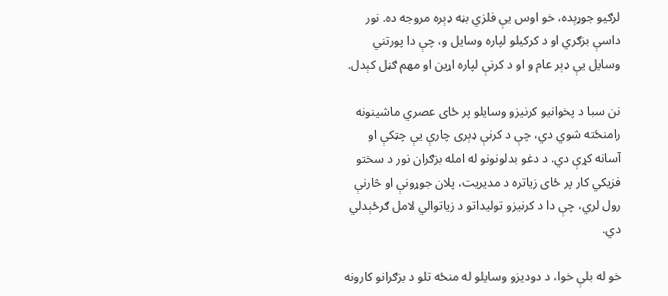لرګیو جوړېده، خو اوس یې فلزي بڼه ډېره مروجه ده. نور داسې بزګري او د کرکیلو لپاره وسایل و، چې دا پورتني وسایل یې ډېر عام و او د کرنې لپاره اړین او مهم ګڼل کېدل.

نن سبا د پخوانیو کرنیزو وسایلو پر ځای عصري ماشینونه رامنځته شوي دي، چې د کرنې ډېری چارې یې چټکې او آسانه کړې دي. د دغو بدلونونو له امله بزګران نور د سختو فزیکي کار پر ځای زیاتره د مدیریت، پلان جوړونې او څارنې رول لري، چې دا د کرنیزو تولیداتو د زیاتوالي لامل ګرځېدلي دي.

خو له بلې خوا، د دودیزو وسایلو له منځه تلو د بزګرانو کارونه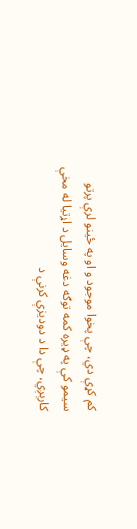کم کړې دي، چې پخوا موجود و او په ځینو لرې پرتو سیمو کې په ډیره کمه توګه دغه وسایل د اړتیا له مخې کارېږي، چې دا د دودیزې کرنې د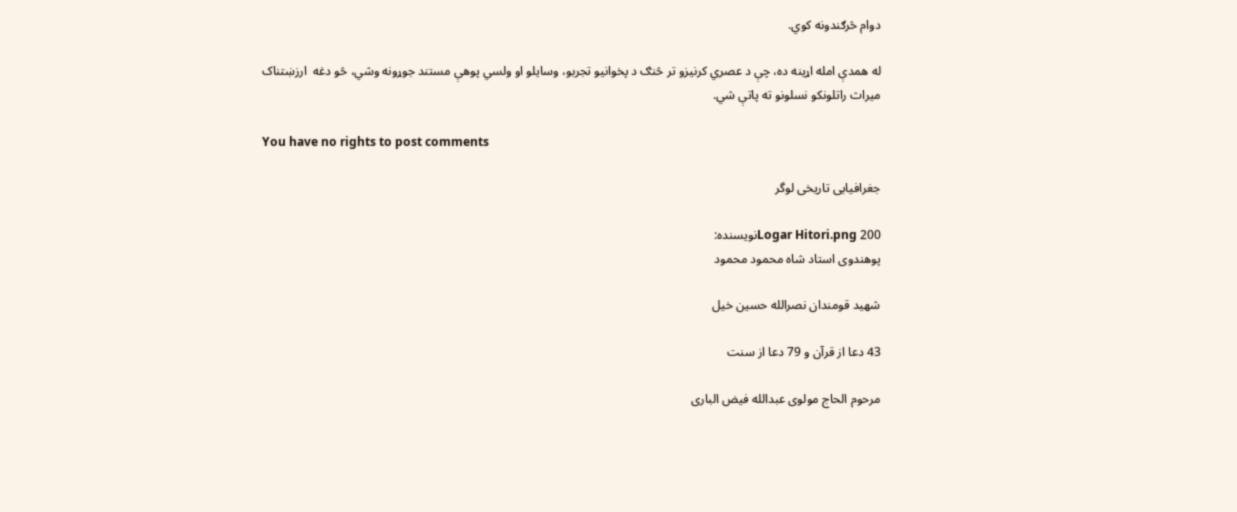دوام څرګندونه کوي.

له همدې امله اړینه ده، چې د عصري کرنیزو تر څنګ د پخوانیو تجربو، وسایلو او ولسي پوهې مستند جوړونه وشي، څو دغه  ارزښتناک میراث راتلونکو نسلونو ته پاتې شي.

You have no rights to post comments

جغرافیایی تاریخی لوگر

Logar Hitori.png 200نویسنده:
پوهندوی استاد شاه محمود محمود

شهید قومندان نصرالله حسین خیل

43 دعا از قرآن و 79 دعا از سنت

مرحوم الحاج مولوی عبدالله فیض الباری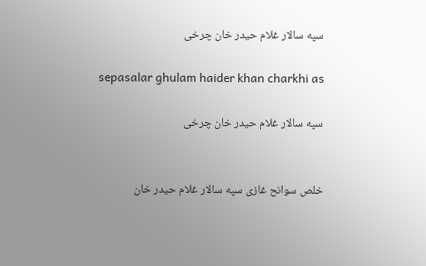سپه سالار غلام حیدر خان چرخی

sepasalar ghulam haider khan charkhi as

سپه سالار غلام حیدر خان چرخی


خلص سوانح غازی سپه سالار غلام حیدر خان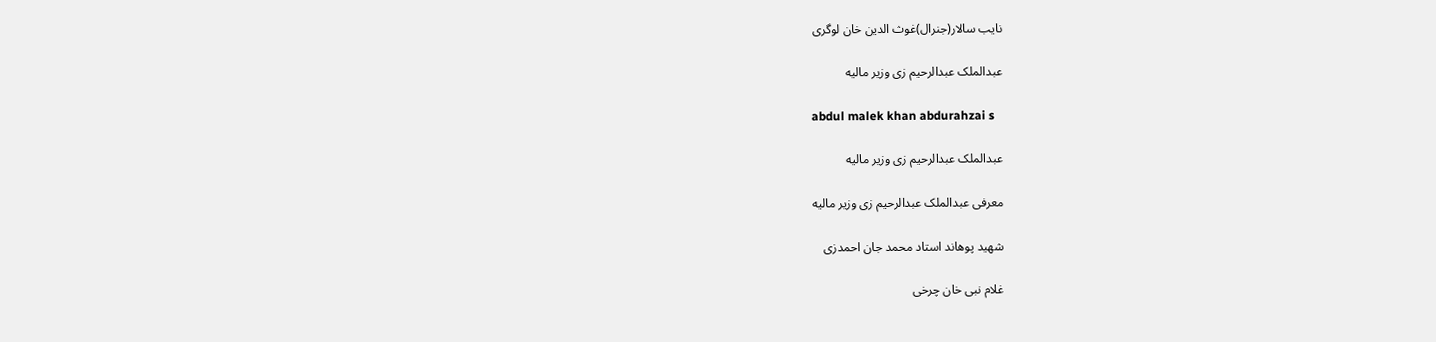نایب سالار(جنرال)غوث الدین خان لوگری

عبدالملک عبدالرحیم زی وزیر مالیه

abdul malek khan abdurahzai s

عبدالملک عبدالرحیم زی وزیر مالیه

معرفی عبدالملک عبدالرحیم زی وزیر مالیه

شهید پوهاند استاد محمد جان احمدزی

غلام نبی خان چرخی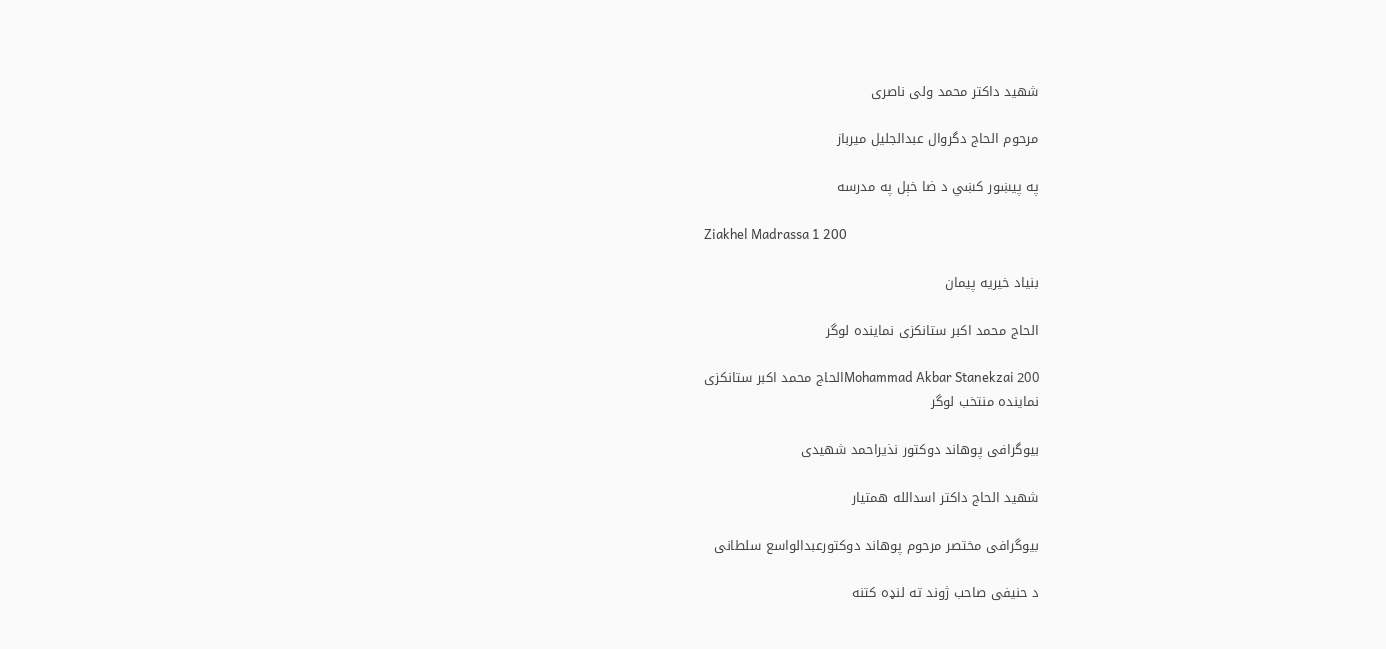شهید داکتر محمد ولی ناصری

مرحوم الحاج دگروال عبدالجلیل میرباز

په پيښور کښي د ضا خېل په مدرسه

Ziakhel Madrassa 1 200

بنیاد خیریه پیمان

الحاج محمد اکبر ستانکزی نماینده لوگر

Mohammad Akbar Stanekzai 200الحاج محمد اکبر ستانکزی
نماینده منتخب لوگر

بیوگرافی پوهاند دوکتور نذیراحمد شهیدی

شهید الحاج داکتر اسدالله همتیار

بیوگرافی مختصر مرحوم پوهاند دوکتورعبدالواسع سلطانی

د حنیفی صاحب ژوند ته لنډه کتنه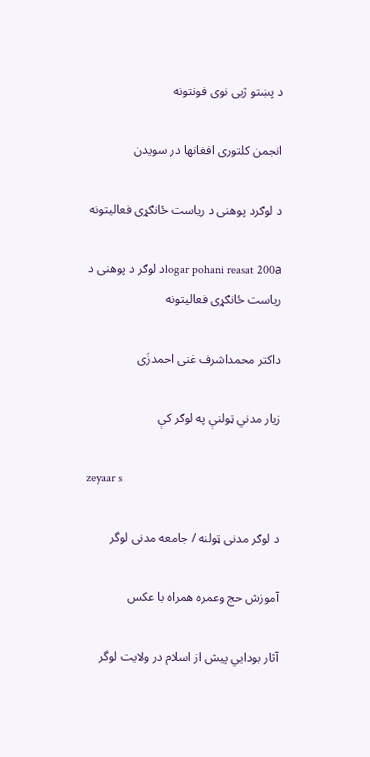د پښتو ژبی نوی فونتونه

انجمن کلتوری افغانها در سویدن

د لوګرد پوهنی د ریاست ځانګړی فعالیتونه

logar pohani reasat 200aد لوګر د پوهنی د ریاست ځانګړی فعالیتونه

داكتر محمداشرف غنی احمدزَی

زيار مدني ټولنې په لوګر کې

zeyaar s

د لوګر مدنی ټولنه / جامعه مدنی لوگر

آموزش حج وعمره همراه با عکس

آثار بودايي پيش از اسلام در ولايت لوگر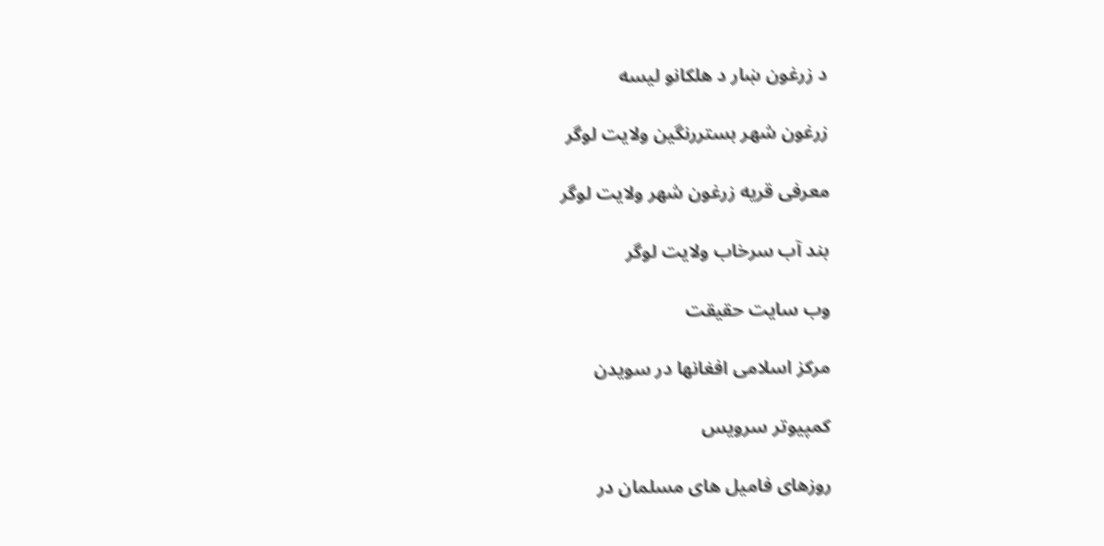د زرغون ښار د هلکانو لیسه

زرغون شهر بستررنگین ولایت لوگر

معرفی قریه زرغون شهر ولایت لوگر

بند آب سرخاب ولایت لوگر

وب سایت حقیقت

مرکز اسلامی افغانها در سویدن

کمپیوتر سرویس

روزهای فامیل های مسلمان در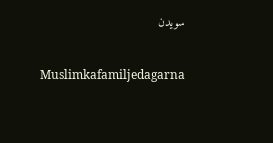سویدن

Muslimkafamiljedagarna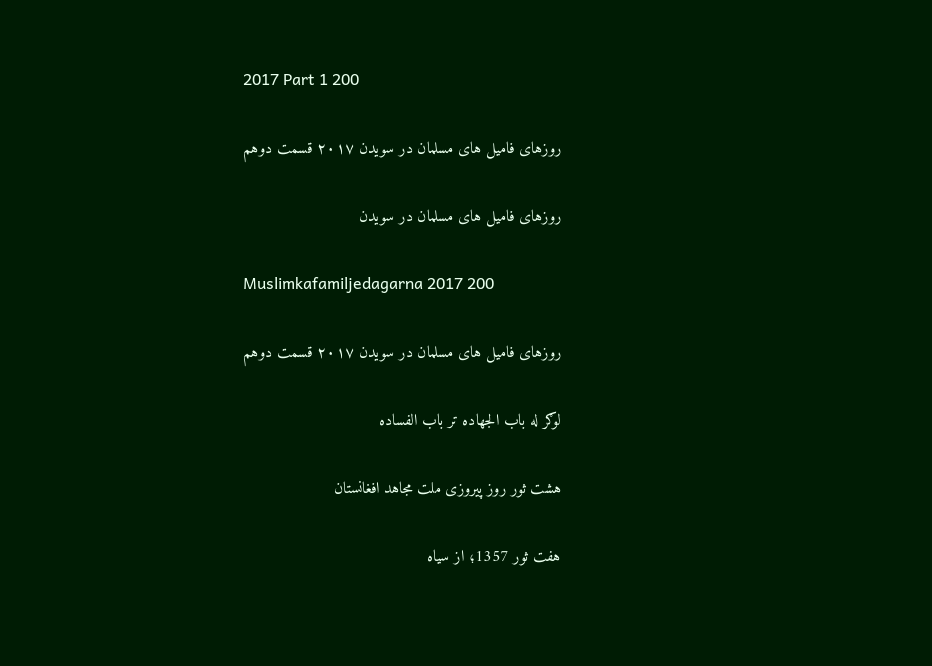2017 Part 1 200

روزهای فامیل های مسلمان در سویدن ۲۰۱۷ قسمت دوهم

روزهای فامیل های مسلمان در سویدن

Muslimkafamiljedagarna 2017 200

روزهای فامیل های مسلمان در سویدن ۲۰۱۷ قسمت دوهم

لوګر له باب الجهاده تر باب الفساده

هشت ثور روز پیروزی ملت مجاهد افغانستان

هفت ثور 1357؛ از سیاه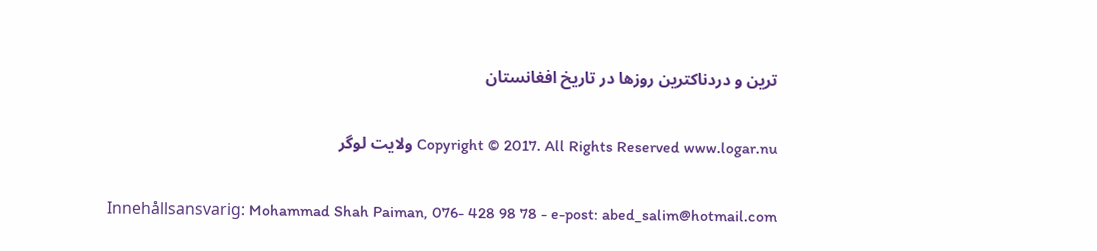ترین و دردناکترین روزها در تاریخ افغانستان

Copyright © 2017. All Rights Reserved www.logar.nu ولایت لوگر

Innehållsansvarig: Mohammad Shah Paiman, 076- 428 98 78 - e-post: abed_salim@hotmail.com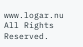www.logar.nu All Rights Reserved.